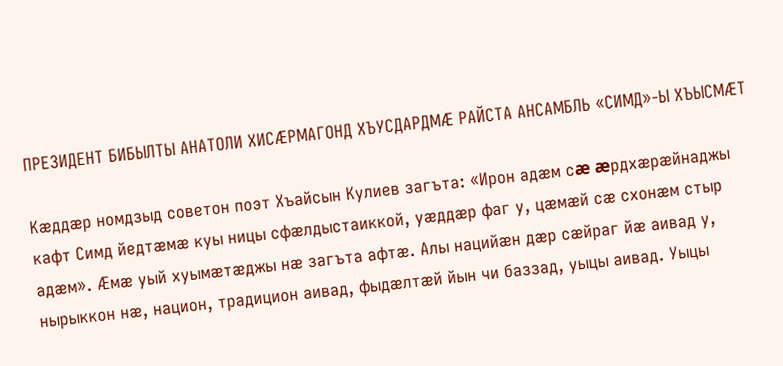ПРЕЗИДЕНТ БИБЫЛТЫ АНАТОЛИ ХИСÆРМАГОНД ХЪУСДАРДМÆ РАЙСТА АНСАМБЛЬ «СИМД»-Ы ХЪЫСМÆТ

Кæддæр номдзыд советон поэт Хъайсын Кулиев загъта: «Ирон адæм сæ æрдхæрæйнаджы кафт Симд йедтæмæ куы ницы сфæлдыстаиккой, уæддæр фаг у, цæмæй сæ схонæм стыр адæм». Æмæ уый хуымæтæджы нæ загъта афтæ. Алы нацийæн дæр сæйраг йæ аивад у, нырыккон нæ, национ, традицион аивад, фыдæлтæй йын чи баззад, уыцы аивад. Уыцы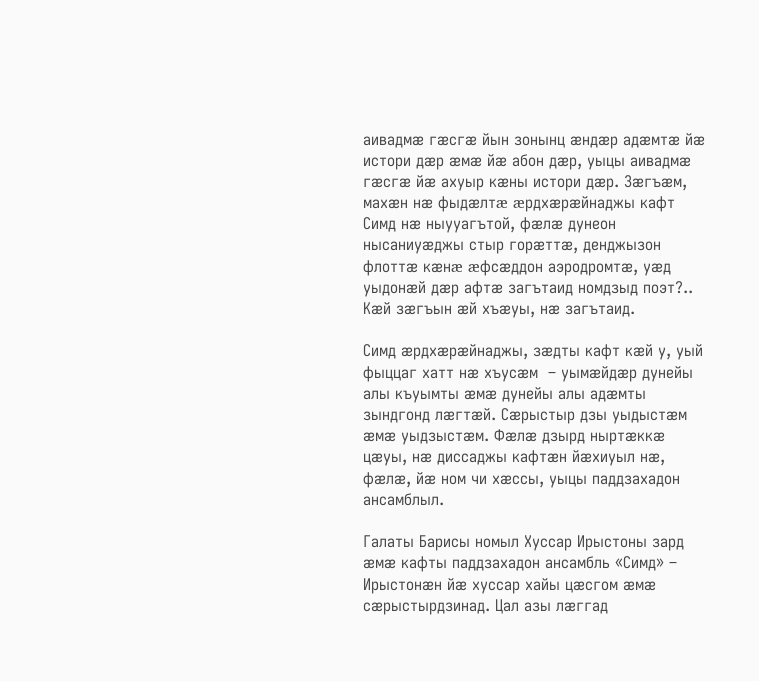аивадмæ гæсгæ йын зонынц æндæр адæмтæ йæ истори дæр æмæ йæ абон дæр, уыцы аивадмæ гæсгæ йæ ахуыр кæны истори дæр. Зæгъæм, махæн нæ фыдæлтæ æрдхæрæйнаджы кафт Симд нæ ныууагътой, фæлæ дунеон нысаниуæджы стыр горæттæ, денджызон флоттæ кæнæ æфсæддон аэродромтæ, уæд уыдонæй дæр афтæ загътаид номдзыд поэт?.. Кæй зæгъын æй хъæуы, нæ загътаид.

Симд æрдхæрæйнаджы, зæдты кафт кæй у, уый фыццаг хатт нæ хъусæм  – уымæйдæр дунейы алы къуымты æмæ дунейы алы адæмты зындгонд лæгтæй. Сæрыстыр дзы уыдыстæм æмæ уыдзыстæм. Фæлæ дзырд ныртæккæ цæуы, нæ диссаджы кафтæн йæхиуыл нæ, фæлæ, йæ ном чи хæссы, уыцы паддзахадон ансамблыл.

Галаты Барисы номыл Хуссар Ирыстоны зард æмæ кафты паддзахадон ансамбль «Симд» – Ирыстонæн йæ хуссар хайы цæсгом æмæ сæрыстырдзинад. Цал азы лæггад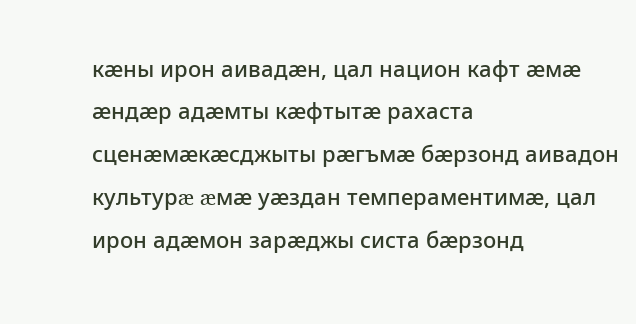кæны ирон аивадæн, цал национ кафт æмæ æндæр адæмты кæфтытæ рахаста сценæмæкæсджыты рæгъмæ бæрзонд аивадон культурæ æмæ уæздан темпераментимæ, цал ирон адæмон зарæджы систа бæрзонд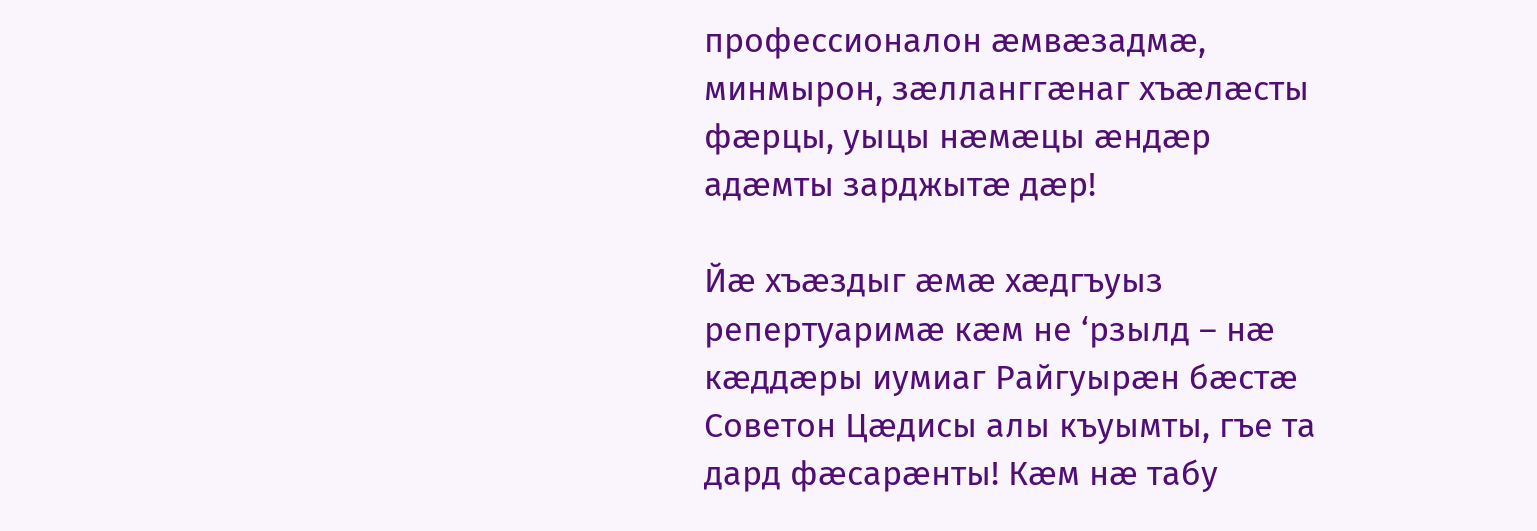профессионалон æмвæзадмæ, минмырон, зæлланггæнаг хъæлæсты фæрцы, уыцы нæмæцы æндæр адæмты зарджытæ дæр!

Йæ хъæздыг æмæ хæдгъуыз репертуаримæ кæм не ‘рзылд – нæ кæддæры иумиаг Райгуырæн бæстæ Советон Цæдисы алы къуымты, гъе та дард фæсарæнты! Кæм нæ табу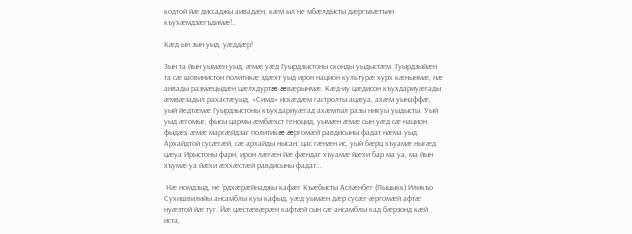кодтой йæ диссаджы аивадæн, кæм ыл не мбæлдысты дæргъвæтъин къухæмдзæгъдимæ!..

Кæд ын зын уыд, уæддæр!

Зын та йын уымæн уыд, æмæ уæд Гуырдзыстоны сконды уыдыстæм. Гуырдзыйæн та сæ шовинистон политикæ здæхт уыд ирон национ культурæ хурх кæнынмæ, нæ аивады размæцыдæн цæлхдуртæ æвæрынмæ. Кæд-иу цæдисон къухдариуæгады æмвæзадыл рахастæуыд, «Симд» искæдæм гастролты ацæуа, ахæм уынаффæ, уый йедтæмæ Гуырдзыстоны къухдариуæгад ахæмтыл разы никуы уыдысты. Уый уыд æгомыг, фысы цармы æмбæхст геноцид, уымæн æмæ сын уæд сæ национ фыдæх æмæ маргæйдзаг политикæ æргомæй равдисыны фадат нæма уыд. Архайдтой сусæгæй, сæ архайды нысан: цас гæнæн ис, уый бæрц хъуамæ ныгæд цæуа Ирыстоны фарн, ирон лæгæн йæ фæндаг хъуамæ йæхи бар ма уа, ма йын хъумæ уа йæхи æххæстæй равдисыны фадат…

 Нæ номдзыд, не ‘рдхæрæйнаджы кафæг Къæбысты Аслæнбег (Пыцыкк) Иликъо Сухишвилийы ансамблы куы кафыд, уæд уымæн дæр сусæг-æргомæй афтæ нуæзтой йæ туг. Йæ цæстæвæрæн кафтæй сын сæ ансамблы кад бæрзонд кæй иста,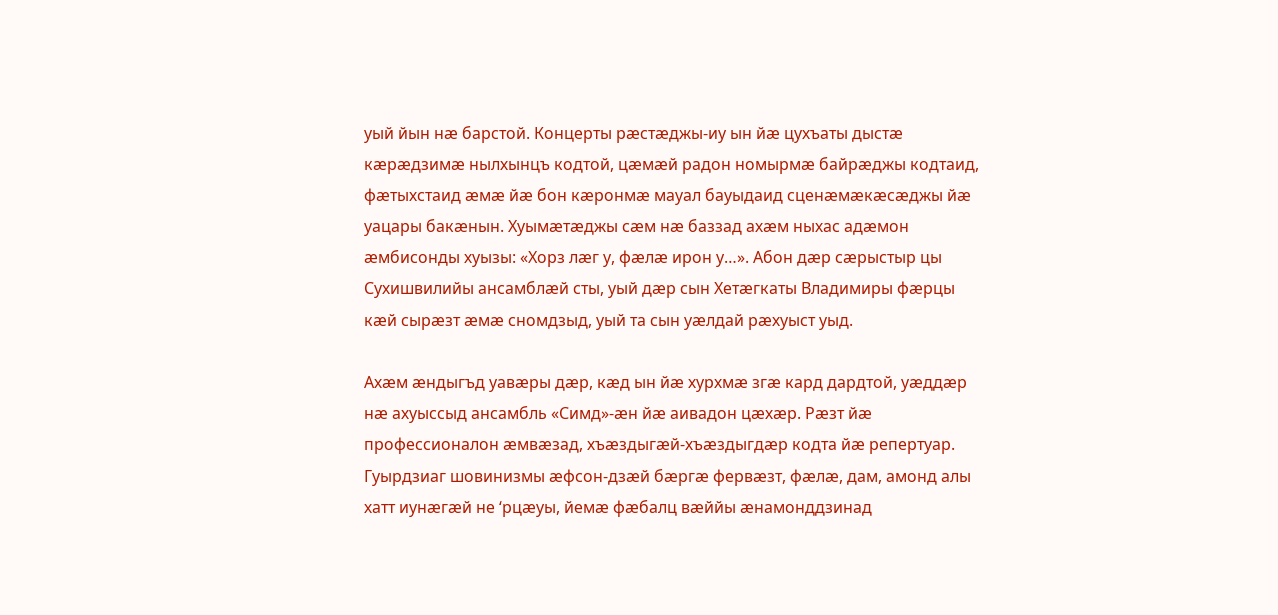уый йын нæ барстой. Концерты рæстæджы-иу ын йæ цухъаты дыстæ кæрæдзимæ нылхынцъ кодтой, цæмæй радон номырмæ байрæджы кодтаид, фæтыхстаид æмæ йæ бон кæронмæ мауал бауыдаид сценæмæкæсæджы йæ уацары бакæнын. Хуымæтæджы сæм нæ баззад ахæм ныхас адæмон æмбисонды хуызы: «Хорз лæг у, фæлæ ирон у…». Абон дæр сæрыстыр цы Сухишвилийы ансамблæй сты, уый дæр сын Хетæгкаты Владимиры фæрцы кæй сырæзт æмæ сномдзыд, уый та сын уæлдай рæхуыст уыд.

Ахæм æндыгъд уавæры дæр, кæд ын йæ хурхмæ згæ кард дардтой, уæддæр нæ ахуыссыд ансамбль «Симд»-æн йæ аивадон цæхæр. Рæзт йæ профессионалон æмвæзад, хъæздыгæй-хъæздыгдæр кодта йæ репертуар. Гуырдзиаг шовинизмы æфсон-дзæй бæргæ фервæзт, фæлæ, дам, амонд алы хатт иунæгæй не ‘рцæуы, йемæ фæбалц вæййы æнамонддзинад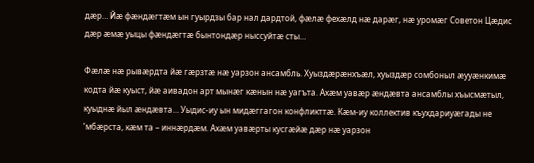дæр… Йæ фæндæгтæм ын гуырдзы бар нал дардтой, фæлæ фехæлд нæ дарæг, нæ уромæг Советон Цæдис дæр æмæ уыцы фæндæгтæ бынтондæр ныссуйтæ сты…

Фæлæ нæ рывæрдта йæ гæрзтæ нæ уарзон ансамбль. Хуыздæрæнхъæл, хуыздæр сомбоныл æууæнкимæ кодта йæ куыст, йæ аивадон арт мынæг кæнын нæ уагъта. Ахæм уавæр æндæвта ансамблы хъысмæтыл, куыднæ йыл æндæвта… Уыдис-иу ын мидæггагон конфликттæ. Кæм-иу коллектив къухдариуæгады не ‘мбæрста, кæм та – иннæрдæм. Ахæм уавæрты кусгæйæ дæр нæ уарзон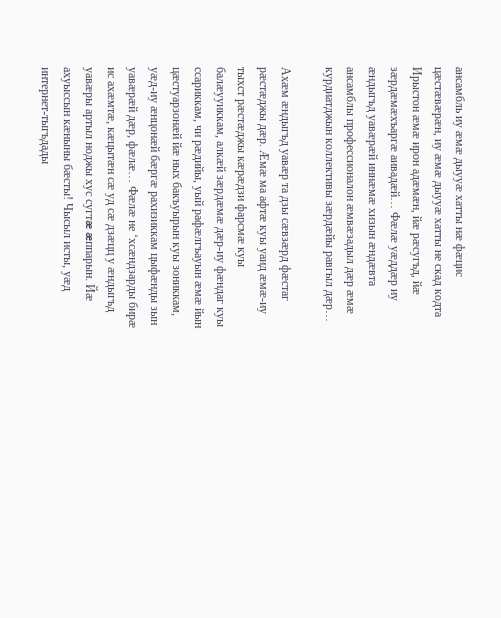ансамбль иу æмæ дыууæ хатты нæ фæцис цæстæвæрæн, иу æмæ дыууæ хатты не скад кодта Ирыстон æмæ ирон адæмæн, йæ рæсугъд, йæ зæрдæмæхъаргæ аивадæй… Фæлæ уæддæр иу æндыгъд уавæрæй иннæмæ хизын æндæвта ансамблы профессионалон æмвæзадыл дæр æмæ курдиатджын коллективы зæрдæйы равгыл дæр…

Ахæм æндыгъд уавæр та дзы сæвзæрд фæстаг рæстæджы дæр. Æмæ ма афтæ куы уаид æмæ-иу тыхст рæстæджы кæрæдзи фарсмæ куы балæууиккам, алкæй зæрдæмæ дæр-иу фæндаг куы ссариккам, чи рæдийы, уый рафæлгъауын æмæ йын цæстуарзонæй йæ ных бакъуырын куы зониккам, уæд-иу æнцонæй бæргæ рахизиккам цыфæнды зын уавæрæй дæр, фæлæ… Фæлæ не ‘хсæндзарды бирæ ис ахæмтæ, кæцытæн сæ уд сæ дзæцц у æндыгъд уавæры артыл ноджы хус сугтæ æппарын. Йæ ахуыссын кæныны бæсты! Чысыл исты, уæд интернет-тыгъдады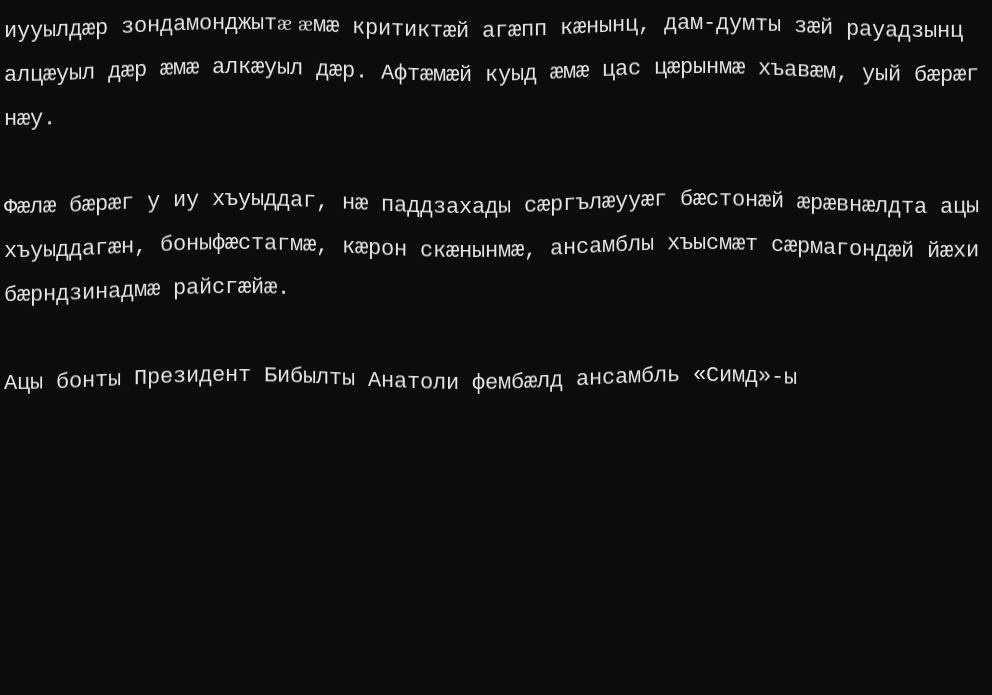иууылдæр зондамонджытæ æмæ критиктæй агæпп кæнынц, дам-думты зæй рауадзынц алцæуыл дæр æмæ алкæуыл дæр. Афтæмæй куыд æмæ цас цæрынмæ хъавæм, уый бæрæг нæу.

Фæлæ бæрæг у иу хъуыддаг, нæ паддзахады сæргълæууæг бæстонæй æрæвнæлдта ацы хъуыддагæн, боныфæстагмæ, кæрон скæнынмæ, ансамблы хъысмæт сæрмагондæй йæхи бæрндзинадмæ райсгæйæ.

Ацы бонты Президент Бибылты Анатоли фембæлд ансамбль «Симд»-ы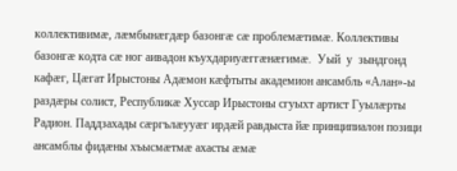коллективимæ, лæмбынæгдæр базонгæ сæ проблемæтимæ. Коллективы базонгæ кодта сæ ног аивадон къухдариуæггæнæгимæ.  Уый  у  зындгонд кафæг, Цæгат Ирыстоны Адæмон кæфтыты академион ансамбль «Алан»-ы раздæры солист, Республикæ Хуссар Ирыстоны сгуыхт артист Гуылæрты Радион. Паддзахады сæргълæууæг ирдæй равдыста йæ принципиалон позици ансамблы фидæны хъысмæтмæ ахасты æмæ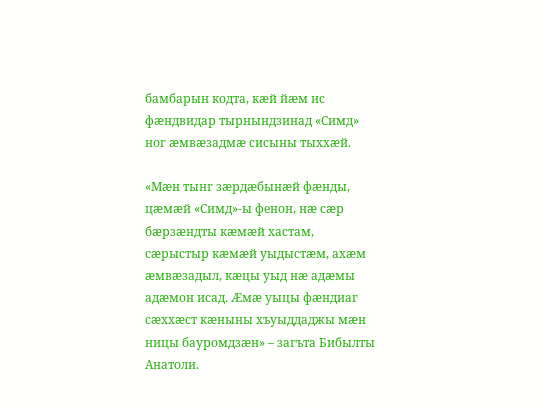бамбарын кодта, кæй йæм ис фæндвидар тырнындзинад «Симд» ног æмвæзадмæ сисыны тыххæй.

«Мæн тынг зæрдæбынæй фæнды, цæмæй «Симд»-ы фенон, нæ сæр бæрзæндты кæмæй хастам, сæрыстыр кæмæй уыдыстæм, ахæм æмвæзадыл, кæцы уыд нæ адæмы адæмон исад. Æмæ уыцы фæндиаг сæххæст кæныны хъуыддаджы мæн ницы бауромдзæн» – загъта Бибылты Анатоли.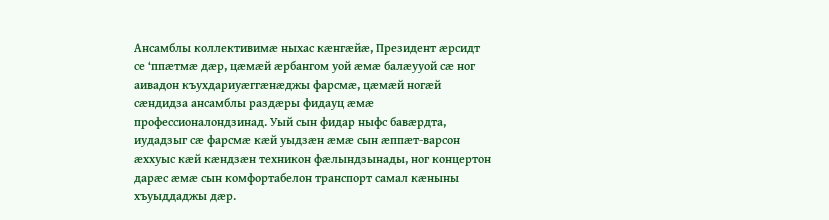Ансамблы коллективимæ ныхас кæнгæйæ, Президент æрсидт се ‘ппæтмæ дæр, цæмæй æрбангом уой æмæ балæууой сæ ног аивадон къухдариуæггæнæджы фарсмæ, цæмæй ногæй сæндидза ансамблы раздæры фидауц æмæ профессионалондзинад. Уый сын фидар ныфс бавæрдта, иудадзыг сæ фарсмæ кæй уыдзæн æмæ сын æппæт-варсон æххуыс кæй кæндзæн техникон фæлындзынады, ног концертон дарæс æмæ сын комфортабелон транспорт самал кæныны хъуыддаджы дæр.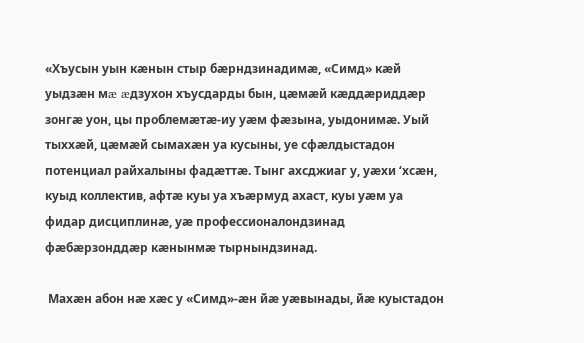«Хъусын уын кæнын стыр бæрндзинадимæ, «Симд» кæй уыдзæн мæ æдзухон хъусдарды бын, цæмæй кæддæриддæр зонгæ уон, цы проблемæтæ-иу уæм фæзына, уыдонимæ. Уый тыххæй, цæмæй сымахæн уа кусыны, уе сфæлдыстадон потенциал райхалыны фадæттæ. Тынг ахсджиаг у, уæхи ‘хсæн, куыд коллектив, афтæ куы уа хъæрмуд ахаст, куы уæм уа фидар дисциплинæ, уæ профессионалондзинад фæбæрзонддæр кæнынмæ тырнындзинад.

 Махæн абон нæ хæс у «Симд»-æн йæ уæвынады, йæ куыстадон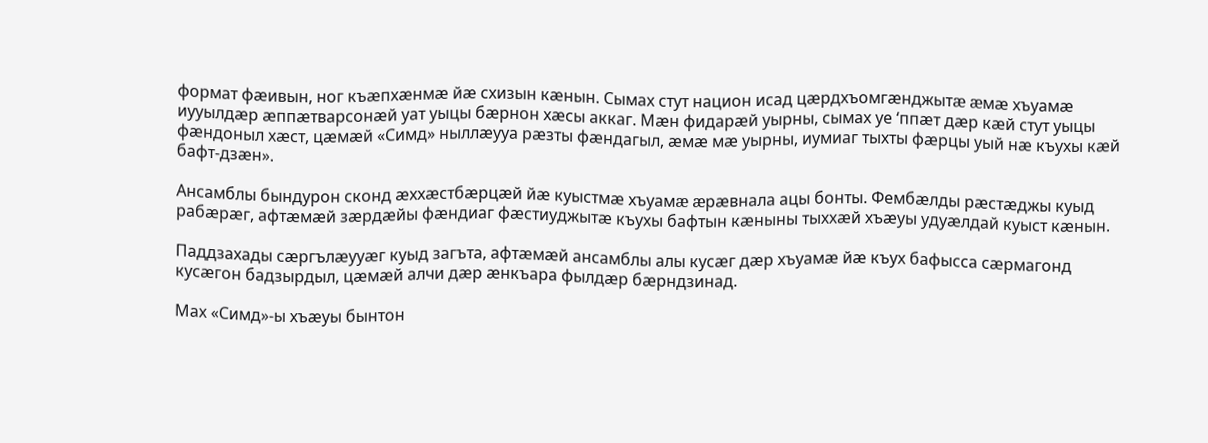формат фæивын, ног къæпхæнмæ йæ схизын кæнын. Сымах стут национ исад цæрдхъомгæнджытæ æмæ хъуамæ иууылдæр æппæтварсонæй уат уыцы бæрнон хæсы аккаг. Мæн фидарæй уырны, сымах уе ‘ппæт дæр кæй стут уыцы фæндоныл хæст, цæмæй «Симд» ныллæууа рæзты фæндагыл, æмæ мæ уырны, иумиаг тыхты фæрцы уый нæ къухы кæй бафт-дзæн».

Ансамблы бындурон сконд æххæстбæрцæй йæ куыстмæ хъуамæ æрæвнала ацы бонты. Фембæлды рæстæджы куыд рабæрæг, афтæмæй зæрдæйы фæндиаг фæстиуджытæ къухы бафтын кæныны тыххæй хъæуы удуæлдай куыст кæнын.

Паддзахады сæргълæууæг куыд загъта, афтæмæй ансамблы алы кусæг дæр хъуамæ йæ къух бафысса сæрмагонд кусæгон бадзырдыл, цæмæй алчи дæр æнкъара фылдæр бæрндзинад.

Мах «Симд»-ы хъæуы бынтон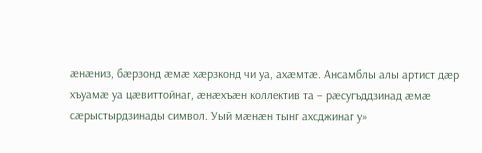æнæниз, бæрзонд æмæ хæрзконд чи уа, ахæмтæ. Ансамблы алы артист дæр хъуамæ уа цæвиттойнаг, æнæхъæн коллектив та – рæсугъддзинад æмæ сæрыстырдзинады символ. Уый мæнæн тынг ахсджинаг у»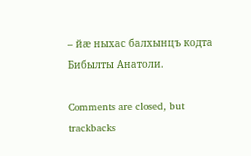– йæ ныхас балхынцъ кодта Бибылты Анатоли.

Comments are closed, but trackbacks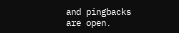and pingbacks are open.